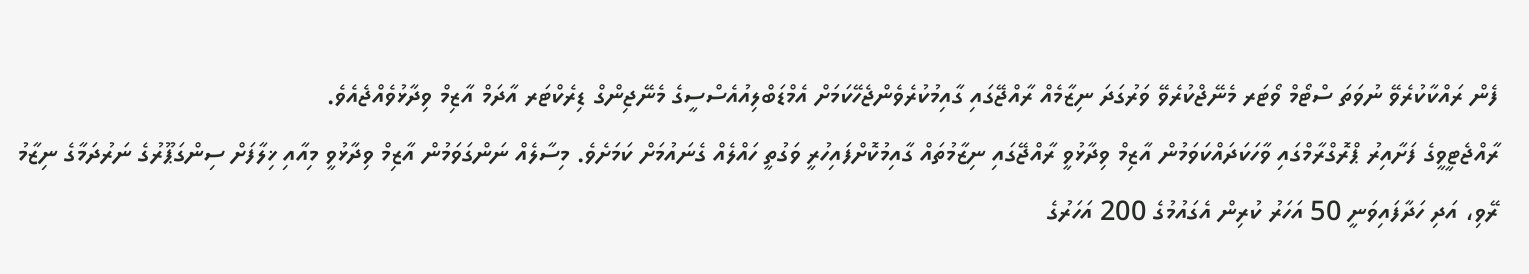ފެން ރައްކާކުރެވޭ ނުވަތަ ސްޓޯމް ވޯޓަރ މެނޭޖްކުރެވޭ ވަރުގަދަ ނިޒާމެއް ރާއްޖޭގައި ގާއިމުކުރެވެންޖެހޭކަމަށް އެމްޑަބްލިއުއެސްސީގެ މެނޭޖިންގް ޑިރެކްޓަރ އާދަމް އާޒިމް ވިދާޅުވެއްޖެއެވެ.
ރާއްޖެޓީވީގެ ފަށާއިރު ޕްރޮގްރާމްގައި ވާހަކަދައްކަވަމުން އާޒިމް ވިދާޅުވީ ރާއްޖޭގައި ނިޒާމުތައް ގާއިމުކޮށްފައިހުރީ ވަގުތީ ހައްލެއް ގެނައުމަށް ކަމަށެވެ. މިސާލެއް ނަންގަވަމުން އާޒިމް ވިދާޅުވީ މިއާއި ޚިލާފަށް ސިންގަޕޫރުގެ ނަރުދަމާގެ ނިޒާމު ރޭވި، އަދި ހަދާފައިވަނީ 50 އަހަރު ކުރިން އެގައުމުގެ 200 އަހަރުގެ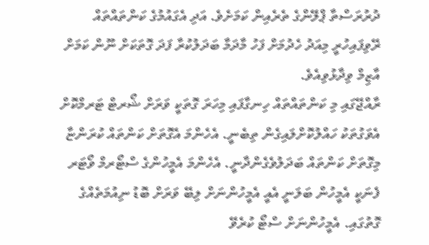ދުރުރަސްތާ ޕްލޭންގެ ތެރެއިން ކަމަށެވެ. އަދި އެގައުމުގެ ކަންތައްތައް ރޭވިފައިހުރީ މިއަދު ހެދުމަށް ފަހު މާދަމާ ބަދަލުކުރާ ފަދަ ގޮތަކަށް ނޫން ކަމަށް އާޒިމް ވިދާޅުވިއެވެ.
ރާއްޖޭގައި މި ކަންތައްތައް ހިނގާފައި މިހަރަ ގޮތަކީ ވަރަށް ޝޯރޓް ޓަރމްކޮށް އެވަގުތަކު ހައްލުކޮށްލައިގެން ތިބެނީ. އެހެންމަ އެގޮތަށް ކަންތައް ކުރަންޏާ މިގޮތަށް ކަންތައް ބަދަލުވެގެންދާނީ. އެހެންމަ އެމީހުންގެ ސްޓޯރމް ވޯޓަރ ފެނަކީ އެމީހުން ބަލަނީ އެއީ އެމީހުންނަށް ލިބޭ ވަރަށް ބޮޑު ނިއުމަތެއްގެ ގޮތުގައި. އެމީހުންނަށް ސްޓޯ ކުރެވޭ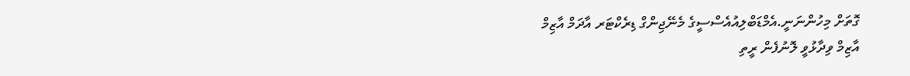ގޮތަށް މިހުންނަނީ.އެމްޑަބްލިއުއެސްސީގެ މެނޭޖިންގް ޑިރެކްޓަރ އާދަމް އާޒިމް
އާޒިމް ވިދާޅުވީ ލޮނުފެން ރީތި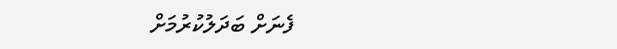ފެނަށް ބަދަލުކުރުމަށް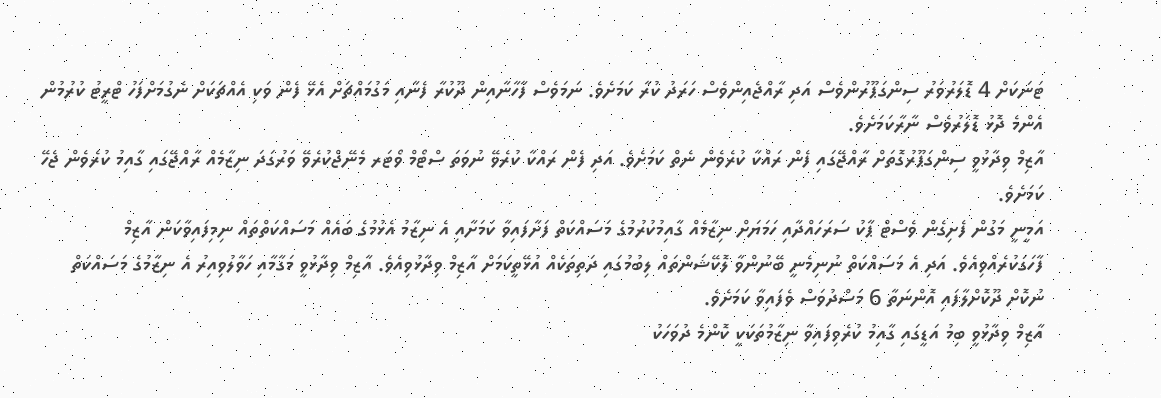ޓަނަކަށް 4 ޑޮލަރުވަރު ސިންގަޕޫރުންވެސް އަދި ރާއްޖެއިންވެސް ހަރަދު ކުރާ ކަމަށެވެ. ނަމަވެސް ފާހާނާއިން ދޫކުރާ ފެނާއި މަގުމައްޗަށް އެޅޭ ފެން ވަކި އެއްޗަކަށް ނެގުމަށްފަހު ޓްރީޓު ކުރުމުން އެންމެ ދޮޅު ޑޮލަރުވެސް ނާރާކަމަށެވެ.
އާޒިމް ވިދާޅުވީ ސިންގަޕޫރުގޮތަށް ރާއްޖޭގައި ފެން ރައްކާ ކުރެވެން ނެތް ކަމަށެވެ. އަދި ފެން ރައްކާ ކުރެވޭ ނުވަތަ ސްޓޯމް ވޯޓަރ މެނޭޖްކުރެވޭ ވަރުގަދަ ނިޒާމެއް ރާއްޖޭގައި ގާއިމު ކުރެވެން ޖެހޭ ކަމަށެވެ.
އަމީނީ މަގުން ފެށިގެން ވެސްޓް ޕާކު ސަރަހައްދާއި ހަމަޔަށް ނިޒާމެއް ގާއިމުކުރުމުގެ މަސައްކަތް ފަށާފައިވާ ކަމަށާއި އެ ނިޒާމު އެޅުމުގެ ބައެއް މަސައްކަތްތައް ނިމިފައިވާކަން އާޒިމް ފާހަގަކުރެއްވިއެވެ. އަދި އެ މަސައްކަތް ނުނިމެނީ ބޭނުންވާ ލޮކޭޝަންތައް ލިބުމުގައި ދަތިތަކެއް އުޅޭތީކަމަށް އާޒިމް ވިދާޅުވިއެވެ. އާޒިމް ވިދާޅުވީ މަގާމާއި ހަވާލުވިއިރު އެ ނިޒާމުގެ މަސައްކަތް ނުކޮށް ދޫކޮށްލާފައި އޮންނަތާ 6 މަސްދުވަސް ވެފައިވާ ކަމަށެވެ.
އާޒިމް ވިދާޅުވީ ބިމު އަޑީގައި ގާއިމު ކުރެވިފައިވާ ނިޒާމުތަކަކީ ކޮންމެ ދުވަހަކު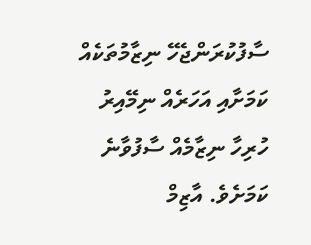ސާފުކުރަންޖެހޭ ނިޒާމުތަކެއް ކަމަށާއި އަހަރެއް ނިމޭއިރު ހުރިހާ ނިޒާމެއް ސާފުވާނެ ކަމަށެވެ. އާޒިމް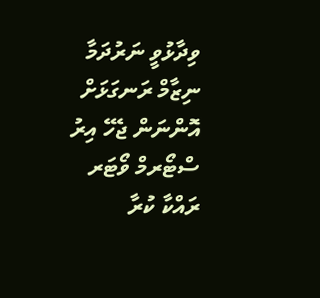ވިދާޅުވީ ނަރުދަމާ ނިޒާމް ރަނގަޅަށް އޮންނަން ޖެހޭ އިރު ސްޓޯރމް ވޯޓަރ ރައްކާ ކުރާ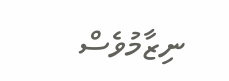ނިޒާމުވެސް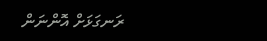ރަނގަޅަށް އޮންނަން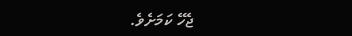ޖެހޭ ކަމަށެވެ.